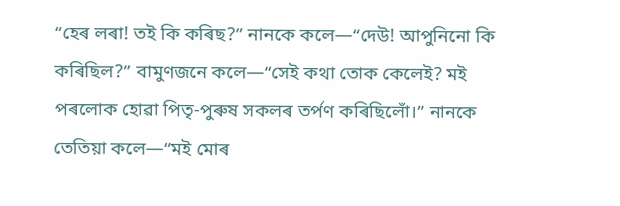“হেৰ লৰা! তই কি কৰিছ?” নানকে কলে—“দেউ! আপুনিনো কি কৰিছিল?” বামুণজনে কলে—“সেই কথা তোক কেলেই? মই পৰলোক হোৱা পিতৃ-পুৰুষ সকলৰ তৰ্পণ কৰিছিলোঁ।” নানকে তেতিয়া কলে—“মই মোৰ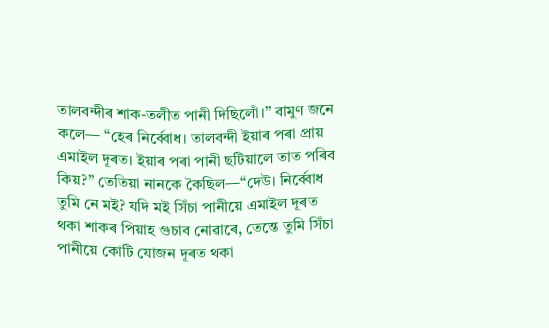তালবন্দীৰ শাক-তলীত পানী দিছিলোঁ।” বামুণ জনে কলে— “হেৰ নিৰ্ব্বোধ। তালবন্দী ইয়াৰ পৰা প্ৰায় এমাইল দূৰত। ইয়াৰ পৰা পানী ছটিয়ালে তাত পৰিব কিয়?” তেতিয়া নানকে কৈছিল—“দেউ। নিৰ্ব্বোধ তুমি নে মই? যদি মই সিঁচা পানীয়ে এমাইল দূৰত থকা শাকৰ পিয়াহ গুচাব নোৱাৰে, তেন্তে তুমি সিঁচা পানীয়ে কোটি যোজন দূৰত থকা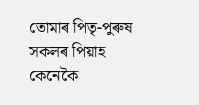তোমাৰ পিতৃ-পুৰুষ সকলৰ পিয়াহ কেনেকৈ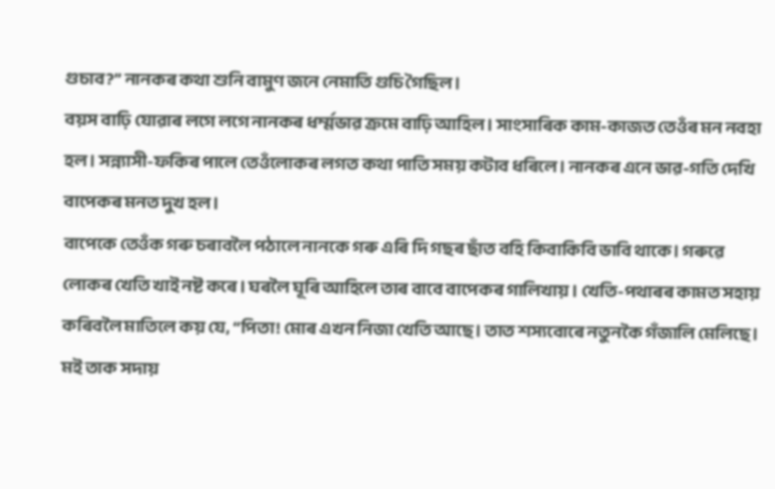গুচাব?” নানকৰ কথা শুনি বামুণ জনে নেমাতি গুচি গৈছিল।
বয়স বাঢ়ি যোৱাৰ লগে লগে নানকৰ ধৰ্ম্মভাৱ ক্ৰমে বাঢ়ি আহিল। সাংসাৰিক কাম-কাজত তেওঁৰ মন নবহা হল। সন্ন্যাসী-ফকিৰ পালে তেওঁলোকৰ লগত কথা পাতি সময় কটাব ধৰিলে। নানকৰ এনে ভাৱ-গতি দেখি বাপেকৰ মনত দুখ হল।
বাপেকে তেওঁক গৰু চৰাবলৈ পঠালে নানকে গৰু এৰি দি গছৰ ছাঁত বহি কিবাকিবি ভাবি থাকে। গৰুৱে লোকৰ খেতি খাই নষ্ট কৰে। ঘৰলৈ ঘূৰি আহিলে তাৰ বাবে বাপেকৰ গালিখায়। খেতি-পথাৰৰ কামত সহায় কৰিবলৈ মাতিলে কয় যে, “পিতা! মোৰ এখন নিজা খেতি আছে। তাত শস্যবোৰে নতুনকৈ গঁজালি মেলিছে। মই তাক সদায়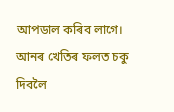আপডাল কৰিব লাগে। আনৰ খেতিৰ ফলত চকু দিবলৈ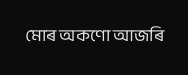মোৰ অকণো আজৰি